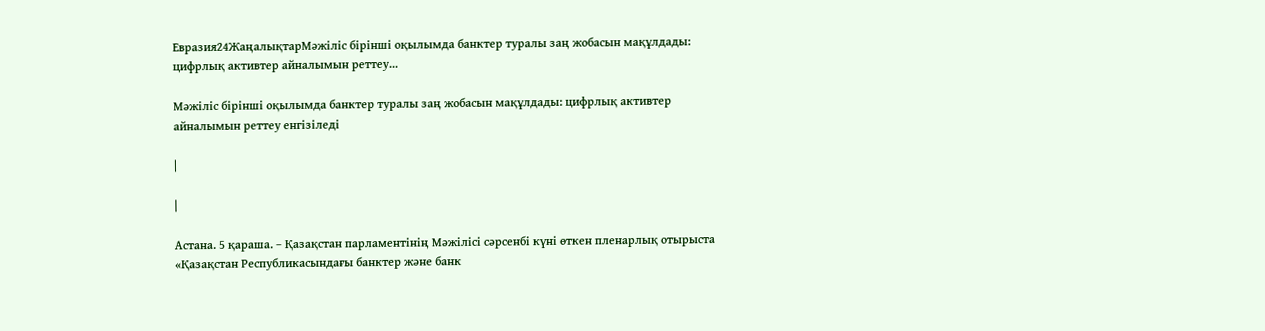Евразия24ЖаңалықтарМәжіліс бірінші оқылымда банктер туралы заң жобасын мақұлдады: цифрлық активтер айналымын реттеу...

Мәжіліс бірінші оқылымда банктер туралы заң жобасын мақұлдады: цифрлық активтер айналымын реттеу енгізіледі

|

|

Астана. 5 қараша. – Қазақстан парламентінің Мәжілісі сәрсенбі күні өткен пленарлық отырыста «Қазақстан Республикасындағы банктер және банк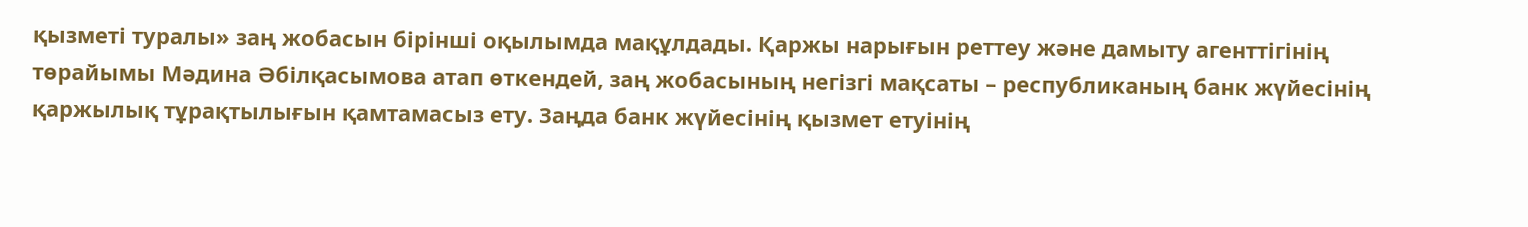қызметі туралы» заң жобасын бірінші оқылымда мақұлдады. Қаржы нарығын реттеу және дамыту агенттігінің төрайымы Мәдина Әбілқасымова атап өткендей, заң жобасының негізгі мақсаты – республиканың банк жүйесінің қаржылық тұрақтылығын қамтамасыз ету. Заңда банк жүйесінің қызмет етуінің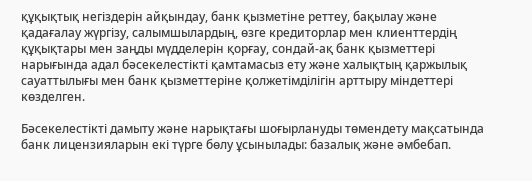құқықтық негіздерін айқындау, банк қызметіне реттеу, бақылау және қадағалау жүргізу, салымшылардың, өзге кредиторлар мен клиенттердің құқықтары мен заңды мүдделерін қорғау, сондай-ақ банк қызметтері нарығында адал бәсекелестікті қамтамасыз ету және халықтың қаржылық сауаттылығы мен банк қызметтеріне қолжетімділігін арттыру міндеттері көзделген.

Бәсекелестікті дамыту және нарықтағы шоғырлануды төмендету мақсатында банк лицензияларын екі түрге бөлу ұсынылады: базалық және әмбебап.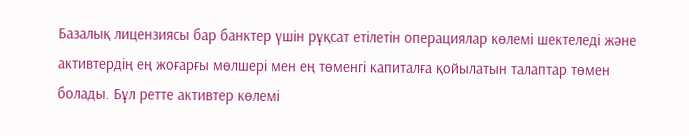Базалық лицензиясы бар банктер үшін рұқсат етілетін операциялар көлемі шектеледі және активтердің ең жоғарғы мөлшері мен ең төменгі капиталға қойылатын талаптар төмен болады. Бұл ретте активтер көлемі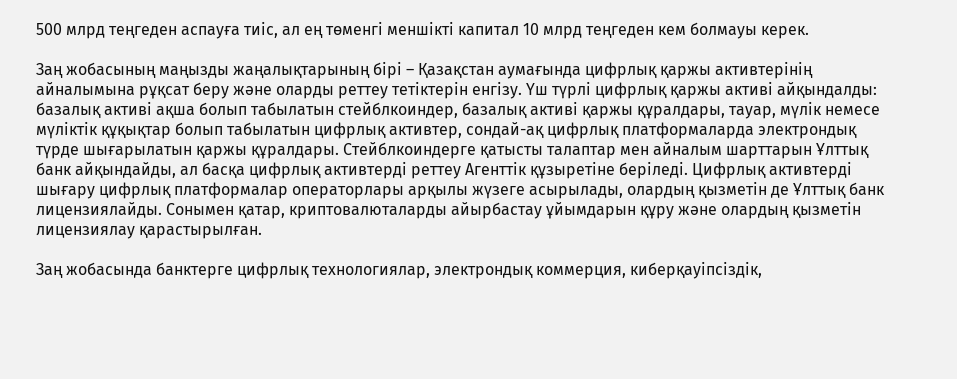500 млрд теңгеден аспауға тиіс, ал ең төменгі меншікті капитал 10 млрд теңгеден кем болмауы керек.

Заң жобасының маңызды жаңалықтарының бірі – Қазақстан аумағында цифрлық қаржы активтерінің айналымына рұқсат беру және оларды реттеу тетіктерін енгізу. Үш түрлі цифрлық қаржы активі айқындалды: базалық активі ақша болып табылатын стейблкоиндер, базалық активі қаржы құралдары, тауар, мүлік немесе мүліктік құқықтар болып табылатын цифрлық активтер, сондай-ақ цифрлық платформаларда электрондық түрде шығарылатын қаржы құралдары. Стейблкоиндерге қатысты талаптар мен айналым шарттарын Ұлттық банк айқындайды, ал басқа цифрлық активтерді реттеу Агенттік құзыретіне беріледі. Цифрлық активтерді шығару цифрлық платформалар операторлары арқылы жүзеге асырылады, олардың қызметін де Ұлттық банк лицензиялайды. Сонымен қатар, криптовалюталарды айырбастау ұйымдарын құру және олардың қызметін лицензиялау қарастырылған.

Заң жобасында банктерге цифрлық технологиялар, электрондық коммерция, киберқауіпсіздік,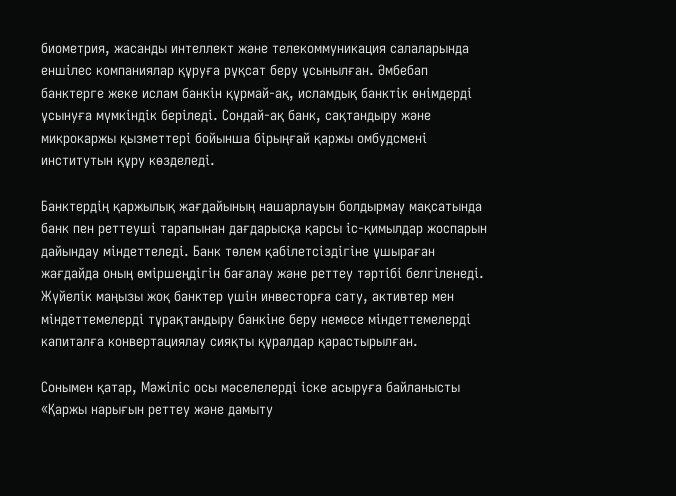биометрия, жасанды интеллект және телекоммуникация салаларында еншілес компаниялар құруға рұқсат беру ұсынылған. Әмбебап банктерге жеке ислам банкін құрмай-ақ, исламдық банктік өнімдерді ұсынуға мүмкіндік беріледі. Сондай-ақ банк, сақтандыру және микрокаржы қызметтері бойынша бірыңғай қаржы омбудсмені институтын құру көзделеді.

Банктердің қаржылық жағдайының нашарлауын болдырмау мақсатында банк пен реттеуші тарапынан дағдарысқа қарсы іс-қимылдар жоспарын дайындау міндеттеледі. Банк төлем қабілетсіздігіне ұшыраған жағдайда оның өміршеңдігін бағалау және реттеу тәртібі белгіленеді. Жүйелік маңызы жоқ банктер үшін инвесторға сату, активтер мен міндеттемелерді тұрақтандыру банкіне беру немесе міндеттемелерді капиталға конвертациялау сияқты құралдар қарастырылған.

Сонымен қатар, Мәжіліс осы мәселелерді іске асыруға байланысты «Қаржы нарығын реттеу және дамыту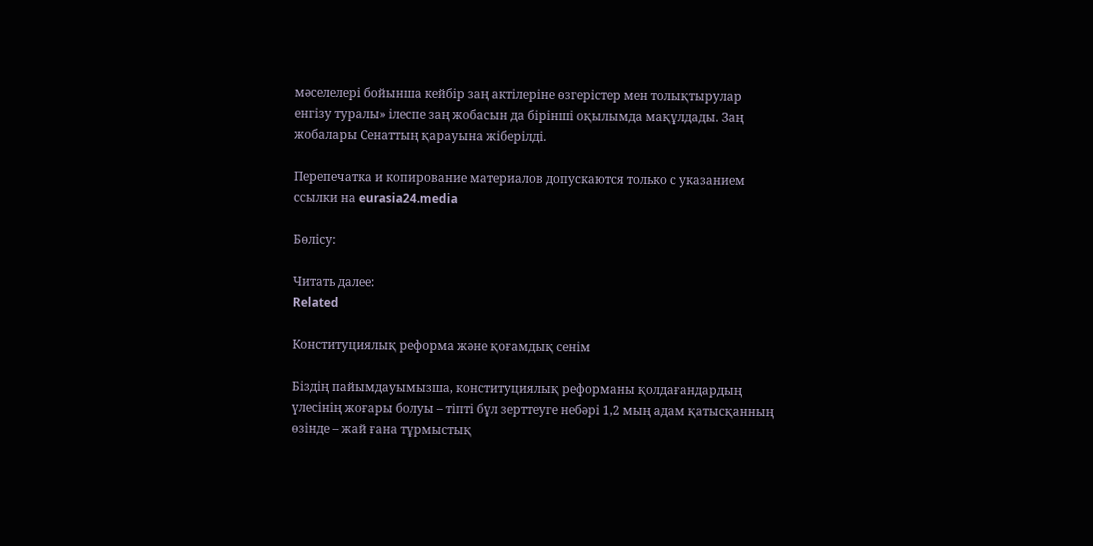мәселелері бойынша кейбір заң актілеріне өзгерістер мен толықтырулар енгізу туралы» ілеспе заң жобасын да бірінші оқылымда мақұлдады. Заң жобалары Сенаттың қарауына жіберілді.

Перепечатка и копирование материалов допускаются только с указанием ссылки на eurasia24.media

Бөлісу:

Читать далее:
Related

Конституциялық реформа және қоғамдық сенім

Біздің пайымдауымызша, конституциялық реформаны қолдағандардың үлесінің жоғары болуы – тіпті бұл зерттеуге небәрі 1,2 мың адам қатысқанның өзінде – жай ғана тұрмыстық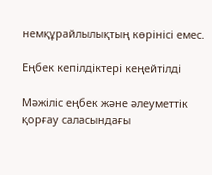немқұрайлылықтың көрінісі емес.

Еңбек кепілдіктері кеңейтілді

Мәжіліс еңбек және әлеуметтік қорғау саласындағы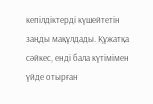кепілдіктерді күшейтетін заңды мақұлдады. Құжатқа сәйкес, енді бала күтімімен үйде отырған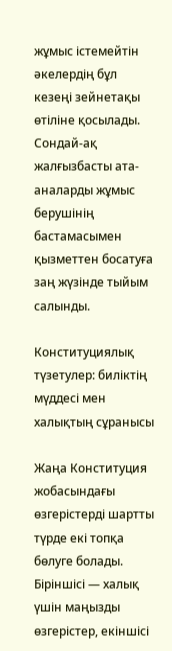жұмыс істемейтін әкелердің бұл кезеңі зейнетақы өтіліне қосылады. Сондай-ақ жалғызбасты ата-аналарды жұмыс берушінің бастамасымен қызметтен босатуға заң жүзінде тыйым салынды.

Конституциялық түзетулер: биліктің мүддесі мен халықтың сұранысы

Жаңа Конституция жобасындағы өзгерістерді шартты түрде екі топқа бөлуге болады. Біріншісі — халық үшін маңызды өзгерістер, екіншісі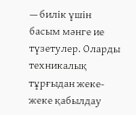— билік үшін басым мәнге ие түзетулер. Оларды техникалық тұрғыдан жеке-жеке қабылдау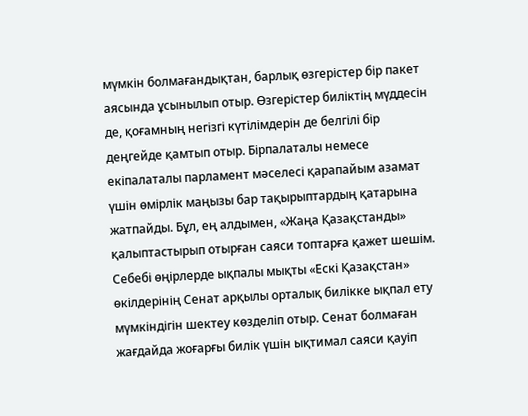мүмкін болмағандықтан, барлық өзгерістер бір пакет аясында ұсынылып отыр. Өзгерістер биліктің мүддесін де, қоғамның негізгі күтілімдерін де белгілі бір деңгейде қамтып отыр. Бірпалаталы немесе екіпалаталы парламент мәселесі қарапайым азамат үшін өмірлік маңызы бар тақырыптардың қатарына жатпайды. Бұл, ең алдымен, «Жаңа Қазақстанды» қалыптастырып отырған саяси топтарға қажет шешім. Себебі өңірлерде ықпалы мықты «Ескі Қазақстан» өкілдерінің Сенат арқылы орталық билікке ықпал ету мүмкіндігін шектеу көзделіп отыр. Сенат болмаған жағдайда жоғарғы билік үшін ықтимал саяси қауіп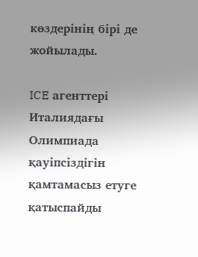көздерінің бірі де жойылады.

ICE агенттері Италиядағы Олимпиада қауіпсіздігін қамтамасыз етуге қатыспайды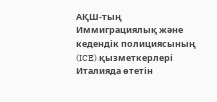АҚШ-тың Иммиграциялық және кедендік полициясының (ICE) қызметкерлері Италияда өтетін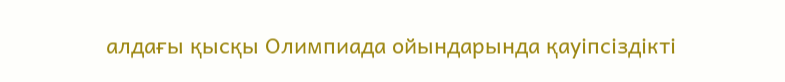алдағы қысқы Олимпиада ойындарында қауіпсіздікті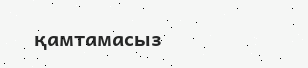қамтамасыз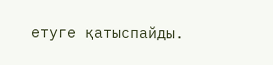етуге қатыспайды.